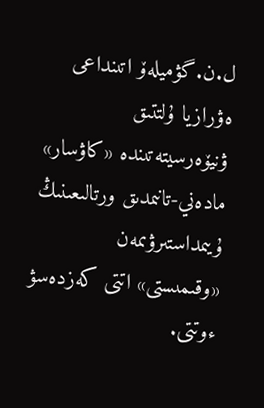ل.ن.گۋميلەۆ اتىنداعى ەۋرازيا ۇلتتىق ۋنيۆەرسيتەتىندە «كاۋسار» مادەني-تانىمدىق ورتالىعىنىڭ ۇيىمداستىرۋىمەن «وقىمىستى» اتتى كەزدەسۋ ءوتتى.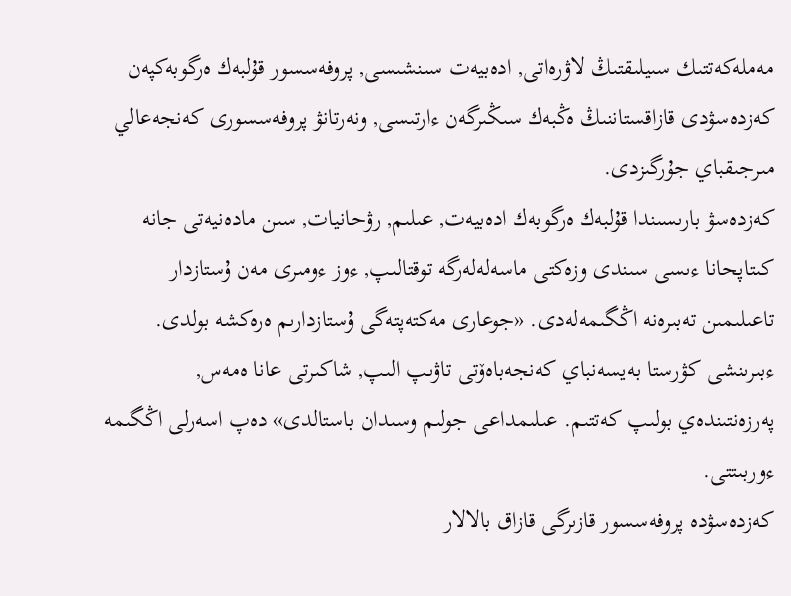مەملەكەتتىك سىيلىقتىڭ لاۋرەاتى, ادەبيەت سىنشىسى, پروفەسسور قۇلبەك ەرگوبەكپەن كەزدەسۋدى قازاقستاننىڭ ەڭبەك سىڭىرگەن ءارتىسى, ونەرتانۋ پروفەسسورى كەنجەعالي مىرجىقباي جۇرگىزدى.
كەزدەسۋ بارىسىندا قۇلبەك ەرگوبەك ادەبيەت, عىلىم, رۋحانيات, سىن مادەنيەتى جانە كىتاپحانا ءىسى سىندى وزەكتى ماسەلەلەرگە توقتالىپ, ءوز ءومىرى مەن ۇستازدار تاعىلىمىن تەبىرەنە اڭگىمەلەدى. «جوعارى مەكتەپتەگى ۇستازدارىم ەرەكشە بولدى. ءبىرىنشى كۋرستا بەيسەنباي كەنجەباەۆتى تاۋىپ الىپ, شاكىرتى عانا ەمەس, پەرزەنتىندەي بولىپ كەتتىم. عىلىمداعى جولىم وسىدان باستالدى» دەپ اسەرلى اڭگىمە ءوربىتتى.
كەزدەسۋدە پروفەسسور قازىرگى قازاق بالالار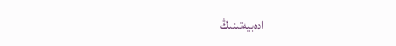ادەبيەتىنىڭ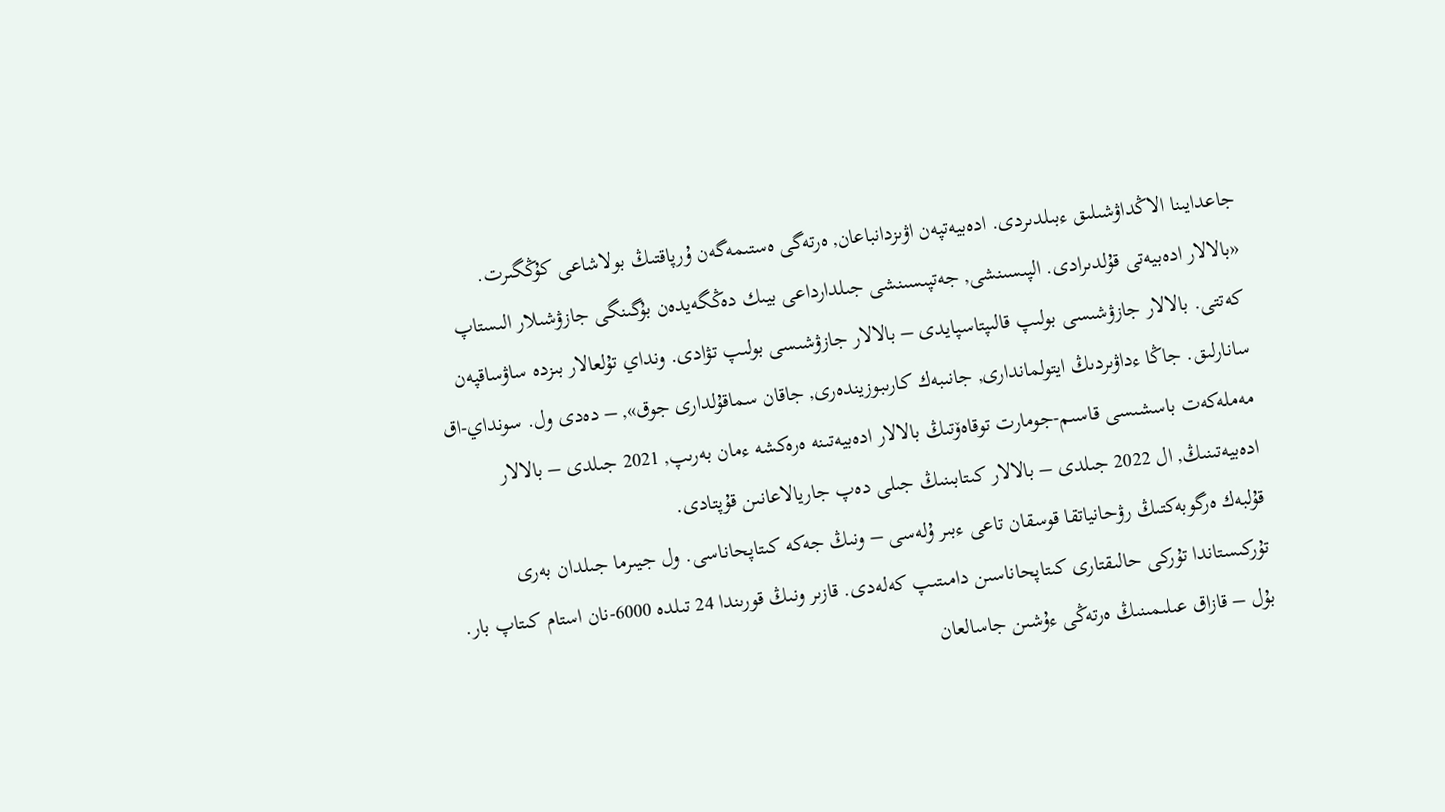جاعدايىنا الاڭداۋشىلىق ءبىلدىردى. ادەبيەتپەن اۋىزدانباعان, ەرتەگى ەستىمەگەن ۇرپاقتىڭ بولاشاعى كۇڭگىرت.
«بالالار ادەبيەتى قۇلدىرادى. الپىسىنشى, جەتپىسىنشى جىلدارداعى بيىك دەڭگەيدەن بۇگىنگى جازۋشىلار الىستاپ كەتتى. بالالار جازۋشىسى بولىپ قالىپتاسپايدى – بالالار جازۋشىسى بولىپ تۋادى. ونداي تۇلعالار بىزدە ساۋساقپەن سانارلىق. جاڭا ءداۋىردىڭ ايتولماندارى, جانىبەك كارىبوزيندەرى, جاقان سماقۇلدارى جوق», – دەدى ول. سونداي-اق مەملەكەت باسشىسى قاسىم-جومارت توقاەۆتىڭ بالالار ادەبيەتىنە ەرەكشە ءمان بەرىپ, 2021 جىلدى – بالالار ادەبيەتىنىڭ, ال 2022 جىلدى – بالالار كىتابىنىڭ جىلى دەپ جاريالاعانىن قۇپتادى.
قۇلبەك ەرگوبەكتىڭ رۋحانياتقا قوسقان تاعى ءبىر ۇلەسى – ونىڭ جەكە كىتاپحاناسى. ول جيىرما جىلدان بەرى تۇركىستاندا تۇركى حالىقتارى كىتاپحاناسىن دامىتىپ كەلەدى. قازىر ونىڭ قورىندا 24 تىلدە 6000-نان استام كىتاپ بار. بۇل – قازاق عىلىمىنىڭ ەرتەڭى ءۇشىن جاسالعان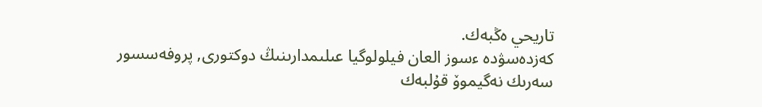تاريحي ەڭبەك.
كەزدەسۋدە ءسوز العان فيلولوگيا عىلىمدارىنىڭ دوكتورى, پروفەسسور سەرىك نەگيموۆ قۇلبەك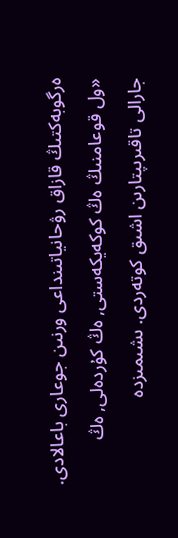ەرگوبەكتىڭ قازاق رۋحانياتىنداعى ورنىن جوعارى باعالادى. «ول قوعامنىڭ ەڭ كوكەيكەستى, ەڭ كۇردەلى, ەڭ جارالى تاقىرىپتارىن اشىق كوتەردى. ىشىمىزدە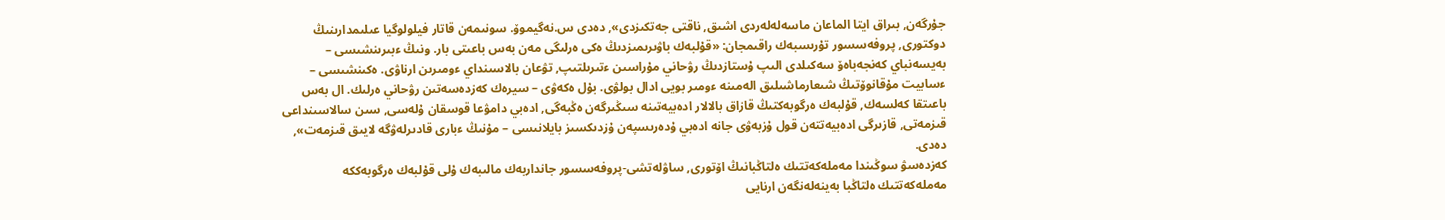جۇرگەن, بىراق ايتا الماعان ماسەلەلەردى اشىق, ناقتى جەتكىزدى», دەدى س.نەگيموۆ. سونىمەن قاتار فيلولوگيا عىلىمدارىنىڭ دوكتورى, پروفەسسور تۇرىسبەك راقىمجان: «قۇلبەك باۋىرىمىزدىڭ ەكى ەرلىگى مەن بەس باعىتى بار. ونىڭ ءبىرىنشىسى – بەيسەنباي كەنجەباەۆ سەكىلدى الىپ ۇستازدىڭ رۋحاني مۇراسىن ءتىرىلتىپ, تۋعان بالاسىنداي ءومىرىن ارناۋى. ەكىنشىسى – ءسابيت مۇقانوۆتىڭ شىعارماشىلىق الەمىنە ءومىر بويى ادال بولۋى. بۇل ەكەۋى – سيرەك كەزدەسەتىن رۋحاني ەرلىك. ال بەس باعىتقا كەلسەك, قۇلبەك ەرگوبەكتىڭ قازاق بالالار ادەبيەتىنە سىڭىرگەن ەڭبەگى, ادەبي دامۋعا قوسقان ۇلەسى, سىن سالاسىنداعى قىزمەتى, قازىرگى ادەبيەتتەن قول ۇزبەۋى جانە ادەبي ۇدەرىسپەن ۇزدىكسىز بايلانىسى – مۇنىڭ ءبارى قادىرلەۋگە لايىق قىزمەت», دەدى.
كەزدەسۋ سوڭىندا مەملەكەتتىك ەلتاڭبانىڭ اۆتورى, ساۋلەتشى-پروفەسسور جانداربەك مالىبەك ۇلى قۇلبەك ەرگوبەككە مەملەكەتتىك ەلتاڭبا بەينەلەنگەن ارنايى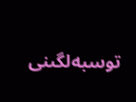توسبەلگىنى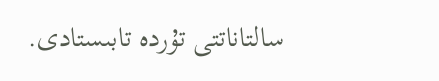سالتاناتتى تۇردە تابىستادى.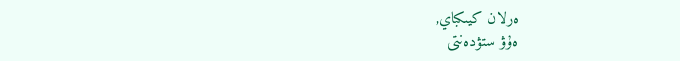ەرلان كيىكباي,
ەۇۋ ستۋدەنتى